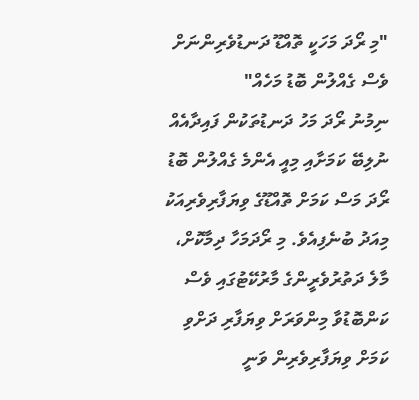"މި ރޯދަ މަހަކީ ތޮއްޑޫ ދަނޑުވެރިންނަށް ވެސް ގެއްލުން ބޮޑު މަހެއް"
ނިމުނު ރޯދަ މަހު ދަނޑުތަކުން ފައިދާއެއް ނުލިބޭ ކަމަށާއި މިއީ އެންމެ ގެއްލުން ބޮޑު ރޯދަ މަސް ކަމަށް ތޮއްޑޫގެ ވިޔަފާރިވެރިއަކު މިއަދު ބުނެފިއެވެ. މި ރޯދަމަހާ ދިމާކޮށް، މާލެ ދަތުރުވެރީންގެ މާރުކޭޓުގައި ވެސް ކަންބޮޑުވާ މިންވަރަށް ވިޔަފާރި ދަށްވި ކަމަށް ވިޔަފާރިވެރިން ވަނީ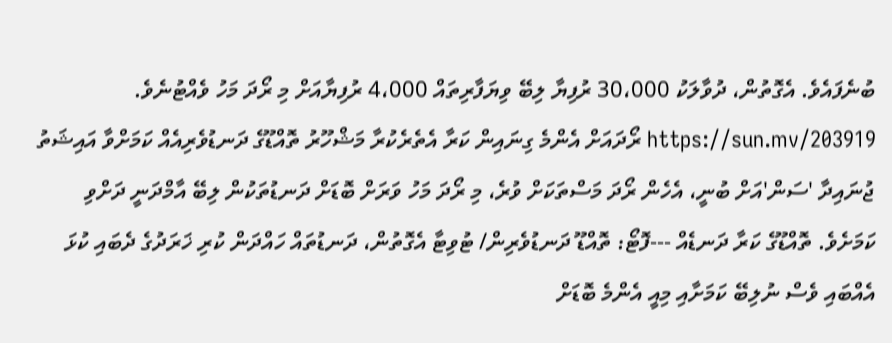ބުނެފައެވެ. އެގޮތުން، ދުވާލަކު 30،000 ރުފިޔާ ލިބޭ ވިޔަފާރިތައް 4،000 ރުފިޔާއަށް މި ރޯދަ މަހު ވެއްޓުނެވެ. https://sun.mv/203919 ރޯދައަށް އެންމެ ގިނައިން ކަރާ އެތެރެކުރާ މަޝްހޫރު ތޮއްޑޫގެ ދަނޑުވެރިއެއް ކަމަށްވާ އައިޝަތު ޖުނައިދާ 'ސަން'އަށް ބުނީ، އެހެން ރޯދަ މަސްތަކަށް ވުރެ، މި ރޯދަ މަހު ވަރަށް ބޮޑަށް ދަނޑުތަކުން ލިބޭ އާމްދަނީ ދަށްވި ކަމަށެވެ. ތޮއްޑޫގެ ކަރާ ދަނޑެއް ---ފޮޓޯ: ތޮއްޑޫ ދަނޑުވެރިން/ ޓުވިޓާ އެގޮތުން، ދަނޑުތައް ހައްދަން ކުރި ޚަރަދުގެ ދެބައި ކުޅަ އެއްބައި ވެސް ނުލިބޭ ކަމަށާއި މިއީ އެންމެ ބޮޑަށް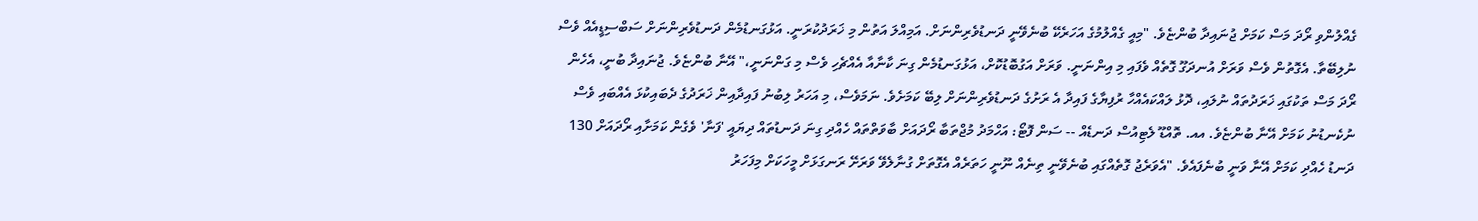ގެއްލުންވި ރޯދަ މަސް ކަމަށް ޖުނައިދާ ބުންޏެވެ. "މިއީ ގެއްލުމުގެ އަހަރެކޭ ބުނެވޭނީ ދަނޑުވެރިންނަށް. އަމިއްލަ އަތުން މި ޚަރަދުކުރަނީ. އަޅުގަނޑުމެން ދަނޑުވެރިންނަށް ސަބްސިޑީއެއް ވެސް ނުލިބޭތާ. އެގޮތުން ވެސް ވަރަށް އުނދަގޫ ގޮތެއް ވެފައި މި އިންނަނީ. ވަރަށް އަގުބޮޑުކޮށް، އަޅުގަނޑުމެން ގިނަ ކާނާއާ އެއްޗެހި ވެސް މި ގަންނަނީ،" އޭނާ ބުންޏެވެ. ޖުނައިދާ ބުނީ، އެހެން ރޯދަ މަސް ތަކުގައި ޚަރަދުތައް ނުލައި، ދޮޅު ލައްކައެއްހާ ރުފިޔާގެ ފައިދާ އެ ރަށުގެ ދަނޑުވެރިންނަށް ލިބޭ ކަމަށެވެ. ނަމަވެސް، މި އަހަރު ލިބުނު ފައިދާއިން ޚަރަދުގެ ދެބައިކުޅަ އެއްބައި ވެސް ނުކެނޑުނު ކަމަށް އޭނާ ބުންޏެވެ. އއ. ތޮއްޑޫ ލެޓިއުސް ދަނޑެއް -- ސަން ފޮޓޯ: އަހްމަދު މުޖްތަބާ ރޯދައަށް ބާވަތްތައް ހެއްދި ގިނަ ދަނޑުތައް ދިޔައީ 'ފަނާ' ވެގެން ކަމަށާއި ރޯދައަށް 130 ދަނޑު ހެއްދި ކަމަށް އޭނާ ވަނީ ބުނެފައެވެ. "އެވަރެޖު ގޮތެއްގައި ބުނެވޭނީ ތިނެއް ނޫނީ ހަތަރެއް އެގޮތަށް ގުނާލެވޭ ވަރަށޭ ރަނގަޅަށް މީހަކަށް މިފަހަރު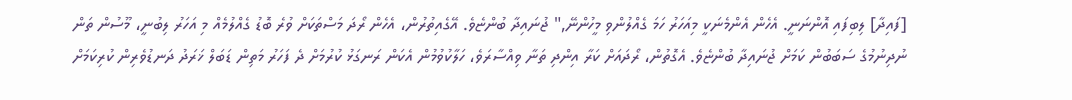[ފައިދާ] ލިބިފައި އޮންނަނީ. އެހެން އެންމެނަކީ މިއަހަރު ހަމަ ގެއްލުންވި މީހުންނޭ," ޖުނައިދާ ބުންޏެވެ. އޭގެއިތުރުން، އެހެން ރޯދަ މަސްތަކަށް ވުރެ ބޮޑު ގެއްލުމެއް މި އަހަރު ލިބުނީ، މޫސުން ތަން ނުދިނުމުގެ ސަބަބުން ކަމަށް ޖުނައިދާ ބުންޏެވެ. އެގޮތުން، ރޯދައަށް ކަރާ އިންދި ތަނާ ވިއްސާރަވެ، ހަލާކުވުމުން އެކަން ރަނގަޅު ކުރުމަށް ދެ ފަހަރު މަތިން ޑަބަލް ޚަރަދު ދަނޑުވެރިން ކުރިކަމަށް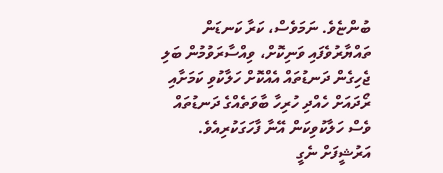ބުންޏެވެ. ނަމަވެސް، ކަރާ ކަނޑަން ތައްޔާރުވެފައި ވަނިކޮށް، ވިއްސާރަވުމުން ބަލި ޖެހިގެން ދަނޑުތައް އެއްކޮށް ހަލާކުވި ކަމަށާއި ރޯދައަށް ހެއްދި ހުރިހާ ބާވަތެއްގެ ދަނޑުތައް ވެސް ހަލާކުވިކަން އޭނާ ފާހަގަކުރިއެވެ.
އަރުޝީފަށް ނެގީ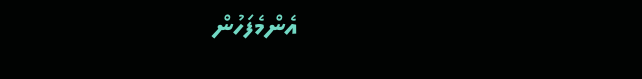އެންމެފަހުން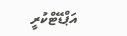އަޕްޑޭޓްކުރީ